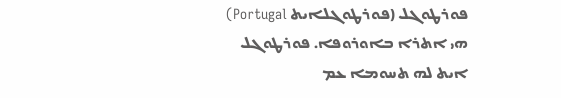ܦܘܪܛܘܓܠ (ܦܘܪܛܘܓܠܐܝܬ Portugal) ܗܝ ܐܬܪܐ ܒܐܘܪܘܦܐ. ܦܘܪܛܘܓܠ ܐܝܬ ܠܗ ܬܚܘܡܐ ܥܡ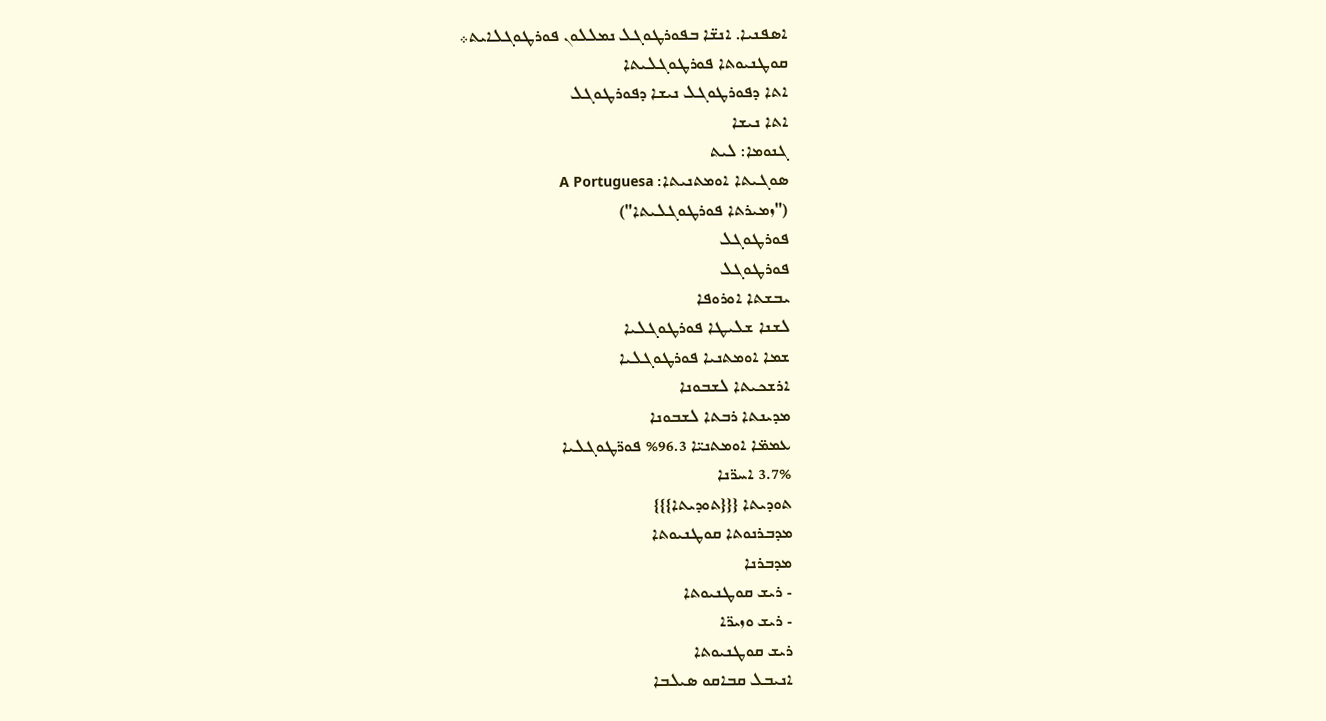ܐܣܦܢܝܐ. ܐܢܫ̈ܐ ܒܦܘܪܛܘܓܠ ܢܡܠܠܘܢ ܦܘܪܛܘܓܠܐܝܬ܀
ܩܘܛܢܝܘܬܐ ܦܘܪܛܘܓܠܝܬܐ
ܐܬܐ ܕܦܘܪܛܘܓܠ ܢܝܫܐ ܕܦܘܪܛܘܓܠ
ܐܬܐ ܢܝܫܐ
ܓܢܘܡܐ: ܠܝܬ
ܣܘܓܝܬܐ ܐܘܡܬܢܝܬܐ: A Portuguesa
("ܙܡܝܪܬܐ ܦܘܪܛܘܓܠܝܬܐ")
ܦܘܪܛܘܓܠ
ܦܘܪܛܘܓܠ
ܝܒܫܬܐ ܐܘܪܘܦܐ
ܠܫܢܐ ܫܠܝܛܐ ܦܘܪܛܘܓܠܝܐ
ܫܡܐ ܐܘܡܬܢܝܐ ܦܘܪܛܘܓܠܝܐ
ܐܪܫܟܝܬܐ ܠܫܒܘܢܐ
ܡܕܝܢܬܐ ܪܒܬܐ ܠܫܒܘܢܐ
ܥܡܡ̈ܐ ܐܘܡܬܢܝ̈ܐ 96.3% ܦܘܪ̈ܛܘܓܠܝܐ
3.7% ܐܚܪ̈ܢܐ
ܬܘܕܝܬܐ {{{ܬܘܕܝܬܐ}}}
ܡܕܒܪܢܘܬܐ ܩܘܛܢܝܘܬܐ
ܡܕܒܪܢܐ
- ܪܝܫ ܩܘܛܢܝܘܬܐ
- ܪܝܫ ܘܙܝܪ̈ܐ
ܪܝܫ ܩܘܛܢܝܘܬܐ
ܐܢܝܒܠ ܩܒܐܩܘ ܣܝܠܒܐ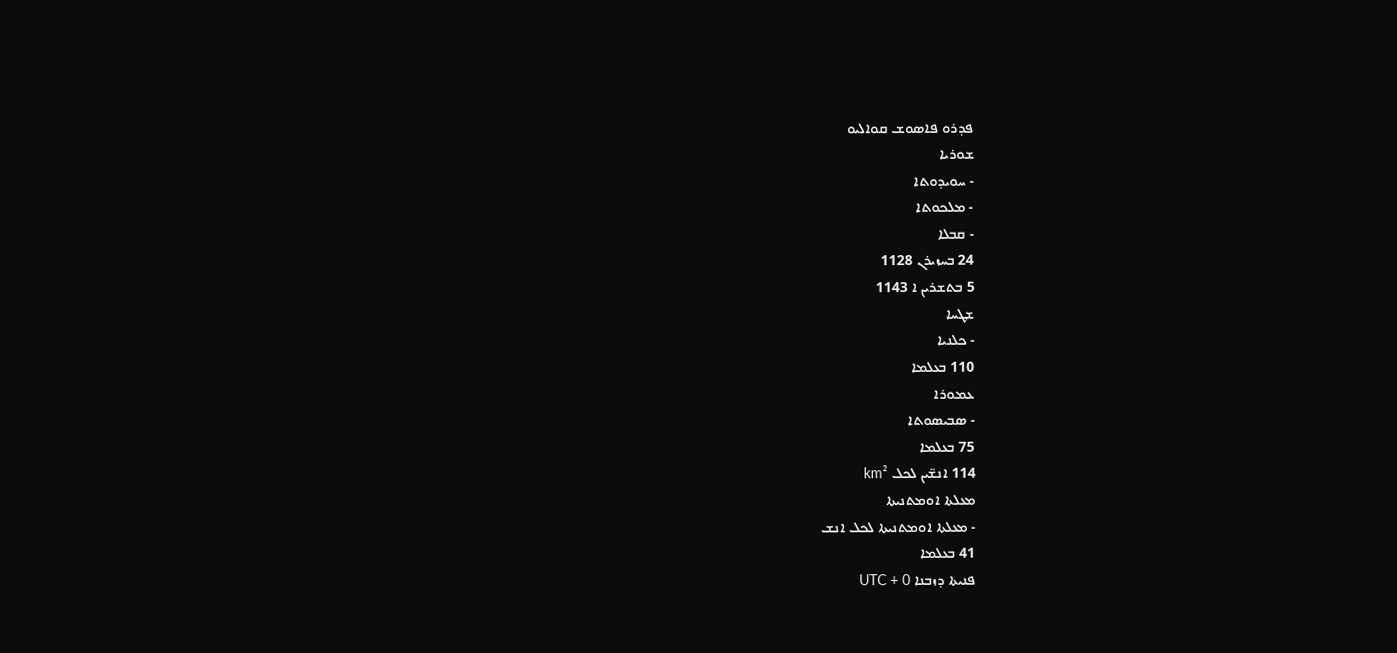ܦܕܪܘ ܦܐܣܘܫ ܩܘܐܠܝܘ
ܫܘܪܝܐ
- ܚܘܝܕܘܬܐ
- ܡܠܟܘܬܐ
- ܩܒܠܐ
24 ܒܚܙܝܪܢ 1128
5 ܒܬܫܪܝܢ ܐ 1143
ܫܛܚܐ
- ܟܠܢܝܐ
110 ܒܥܠܡܐ
ܥܡܘܪܐ
- ܣܒܝܣܘܬܐ
75 ܒܥܠܡܐ
114 ܐܢܫ̈ܝܢ ܠܟܠ km²
ܡܥܠܬܐ ܐܘܡܬܢܝܬܐ
- ܡܥܠܬܐ ܐܘܡܬܢܝܬܐ ܠܟܠ ܐܢܫ
41 ܒܥܠܡܐ
ܦܢܝܬܐ ܕܙܒܢܐ UTC + 0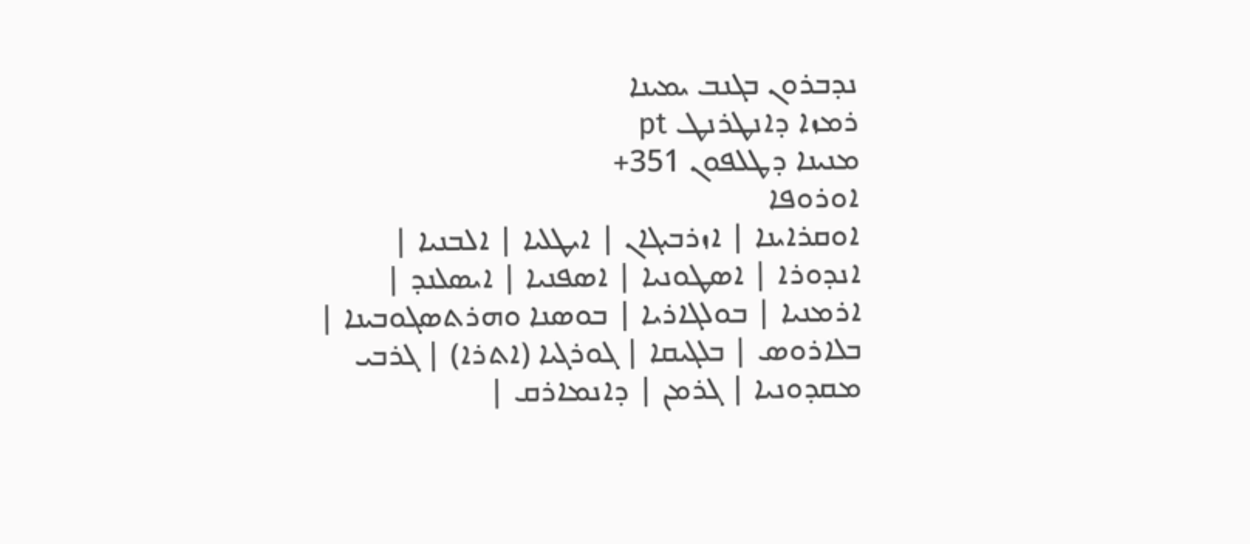ܢܕܒܪܘܢ ܒܓܢܒ ܝܡܝܢܐ
ܪܡܙܐ ܕܐܢܛܪܢܛ pt
ܡܢܝܢܐ ܕܛܠܦܘܢ 351+
ܐܘܪܘܦܐ
ܐܘܩܪܐܝܢܐ | ܐܙܪܒܝܓܐܢ | ܐܝܛܠܝܐ | ܐܠܒܢܝܐ | ܐܢܕܘܪܐ | ܐܣܛܘܢܝܐ | ܐܣܦܢܝܐ | ܐܝܣܠܢܕ | ܐܪܡܢܝܐ | ܒܘܠܓܐܪܝܐ | ܒܘܣܢܐ ܘܗܪܬܣܓܘܒܝܢܐ | ܒܠܐܪܘܣ | ܒܠܓܝܩܐ | ܓܘܪܓܝܐ (ܐܬܪܐ) | ܓܪܒܝ ܡܩܕܘܢܝܐ | ܓܪܡܢ | ܕܐܢܡܐܪܩ |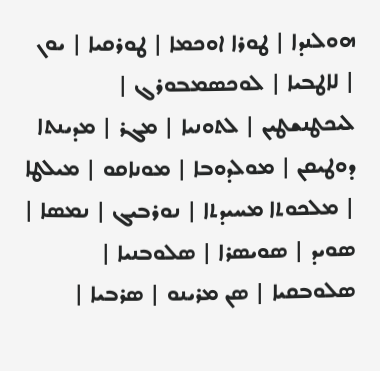ܗܘܠܢܕܐ | ܛܘܪܐ ܐܘܟܡܐ | ܛܘܪܩܝܐ | ܝܘܢ | ܠܐܛܒܝܐ | ܠܘܟܣܡܒܘܪܓ | ܠܝܟܛܢܫܛܝܢ | ܠܬܘܢܝܐ | ܡܓܪ | ܡܕܝܢܬܐ ܕܘܛܝܩܢ | ܡܘܠܕܘܒܐ | ܡܘܢܐܩܘ | ܡܝܠܛܐ | ܡܠܟܘܬܐ ܡܚܝܕܬܐ | ܢܘܪܒܝܓ | ܢܡܣܐ | ܣܘܝܕ | ܣܘܝܣܪܐ | ܣܠܘܒܢܝܐ | ܣܠܘܒܩܝܐ | ܣܢ ܡܪܝܢܘ | ܣܪܒܝܐ |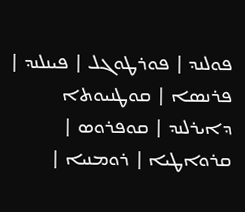ܦܘܠܢܕ | ܦܘܪܛܘܓܠ | ܦܝܢܠܢܕ | ܦܪܢܣܐ | ܩܘܛܢܝܘܬܐ ܕܐܝܪܠܢܕ | ܩܘܦܪܘܣ | ܩܪܘܐܛܝܐ | ܪܘܡܢܝܐ |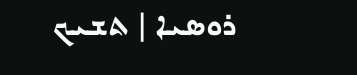ܪܘܣܝܐ | ܬܫܝܟ